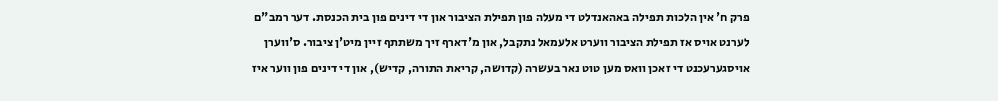פרק ח' אין הלכות תפילה באהאנדלט די מעלה פון תפילת הציבור און די דינים פון בית הכנסת. דער רמב"ם לערנט אויס אז תפילת הציבור ווערט אלעמאל נתקבל, און מ'דארף זיך משתתף זיין מיט'ן ציבור. ס'ווערן אויסגערעכנט די זאכן וואס מען טוט נאר בעשרה (קדושה, קריאת התורה, קדיש), און די דינים פון ווער איז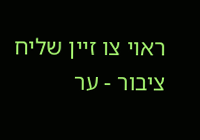ראוי צו זיין שליח ציבור - ער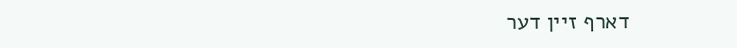דארף זיין דער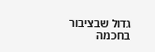גדול שבציבור בחכמה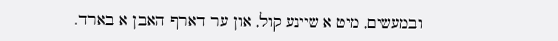ובמעשים, מיט א שיינע קול, און ער דארף האבן א בארד.